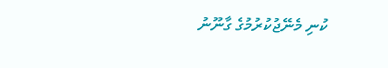ކުނި މެނޭޖުކުރުމުގެ ގާނޫނު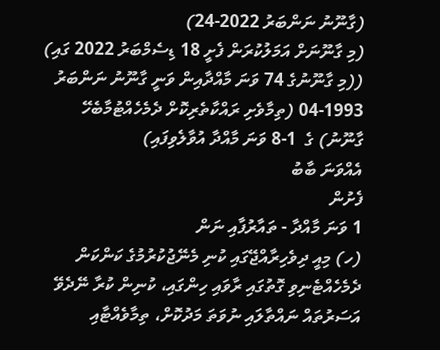(ގާނޫނު ނަންބަރު 2022-24)
(މި ގާނޫނަށް އަމަލުކުރަން ފެށީ 18 ޑިސެމްބަރު 2022 ގައި)
((މި ގާނޫނުގެ 74 ވަނަ މާއްދާއިން ވަނީ ގާނޫނު ނަންބަރު 1993-04 (ތިމާވެށި ރައްކާތެރިކޮށް ދެމެހެއްޓުމާބެހޭ ގާނޫނު) ގެ  1-8 ވަނަ މާއްދާ އުވާލެވިފައި)
އެއްވަނަ ބާބު
ފެށުން
1 ވަނަ މާއްދާ - ތައާރުފާއި ނަން
(ހ) މިއީ ދިވެހިރާއްޖޭގައި ކުނި މެނޭޖުކުރުމުގެ ކަންކަން ދެމެހެއްޓެނިވި ގޮތުގައި ރާވައި ހިންގައި، ކުނިން ކުރާ ނޭދެވޭ އަސަރުތައް ނައްތާލައި ނުވަތަ މަދުކޮށް، ތިމާވެއްޓާއި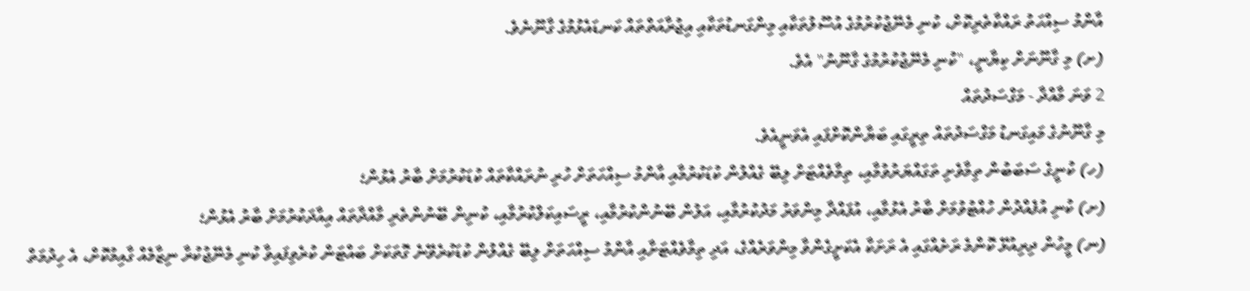އާންމު ސިއްހަތު ރައްކާތެރިކޮށް، ކުނި މެނޭޖުކުރުމުގެ އުސޫލުތަކާއި މިންގަނޑުތަކާއި އިޖުރާއަތްތައް ކަނޑައެޅުމުގެ ގާނޫނެވެ.
(ށ) މި ގާނޫނަށް ކިޔާނީ، "ކުނި މެނޭޖުކުރުމުގެ ގާނޫނު" އެވެ.
2 ވަނަ މާއްދާ - މަގްސަދުތައް
މި ގާނޫނުގެ މައިގަނޑު މަގްސަދުތައް ތިރީގައި ބަޔާންކޮށްފައި އެވަނީއެވެ.
(ހ) ކުނީގެ ސަބަބުން ތިމާވެށި ތަގައްޔަރުވުމާއި، ތިމާވެއްޓަށް ލިބޭ ގެއްލުން ކުޑަކުރުމާއި އާންމު ސިއްހަތަށް ހުރި ނުރައްކާތައް ކުޑަކުރުމަށް ބާރު އެޅުން؛
(ށ) ކުނި އުފެއްދުން ހުއްޓުވުމަށް ބާރު އެޅުމާއި، އުފައްދާ މިންވަރު މަދުކުރުމާއި، އަލުން ބޭނުންކުރުމާއި، ރީސައިކަލްކުރުމާއި، ކުނިން ބޭނުންތެރި މާއްދާތައް އިއާދަކުރުމަށް ބާރު އެޅުން؛
(ނ) މީހުން ދިރިއުޅޭ ކޮންމެ ރަށެއްގައި އެ ރަށަކާ އެކަށީގެންވާ މިންވަރެއްގެ، އަދި ތިމާވެއްޓަށާއި އާންމު ސިއްހަތަށް ލިބޭ ގެއްލުން ކުޑަކުރެވޭނެ ގޮތަކަށް ބައްޓަން ކުރެވިފައިވާ ކުނި މެނޭޖުކުރާ ނިޒާމެއް ގާއިމުކޮށް، އެ ހިދުމަތް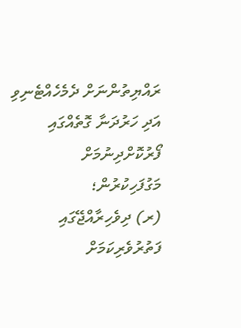ރައްޔިތުންނަށް ދެމެހެއްޓެނިވި އަދި ހަރުދަނާ ގޮތެއްގައި ފޯރުކޮށްދިނުމަށް މަގުފަހިކުރުން؛
(ރ) ދިވެހިރާއްޖޭގައި ފަތުރުވެރިކަމަށް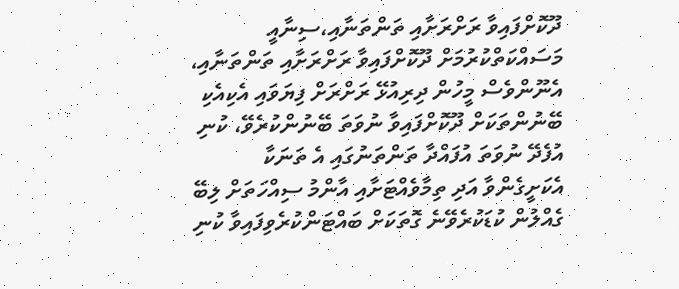ދޫކޮށްފައިވާ ރަށްރަށާއި ތަންތަނާއި،ސިނާއީ މަސައްކަތްކުރުމަށް ދޫކޮށްފައިވާ ރަށްރަށާއި ތަންތަނާއި، އެނޫންވެސް މީހުން ދިރިއުޅޭ ރަށްރަށް ފިޔަވައި އެކިއެކި ބޭނުންތަކަށް ދޫކޮށްފައިވާ ނުވަތަ ބޭނުންކުރެވޭ، ކުނި އުފެދޭ ނުވަތަ އުފައްދާ ތަންތަނުގައި އެ ތަނަކާ އެކަށީގެންވާ އަދި ތިމާވެއްޓަށާއި އާންމު ސިއްހަތަށް ލިބޭ ގެއްލުން ކުޑަކުރެވޭނެ ގޮތަކަށް ބައްޓަންކުރެވިފައިވާ ކުނި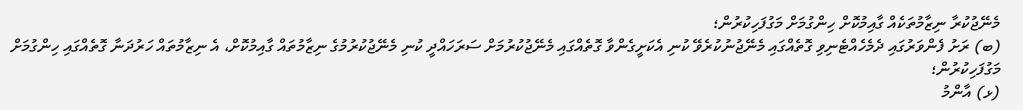މެނޭޖުކުރާ ނިޒާމުތަކެއް ގާއިމުކޮށް ހިންގުމަށް މަގުފަހިކުރުން؛
(ބ) ރަށު ފެންވަރުގައި ދެމެހެއްޓެނިވި ގޮތެއްގައި މެނޭޖުނުކުރެވޭ ކުނި އެކަށީގެންވާ ގޮތެއްގައި މެނޭޖުކުރުމަށް ސަރަހައްދީ ކުނި މެނޭޖުކުރުމުގެ ނިޒާމުތައް ގާއިމުކޮށް، އެ ނިޒާމުތައް ހަރުދަނާ ގޮތެއްގައި ހިންގުމަށް މަގުފަހިކުރުން؛
(ޅ) އާންމު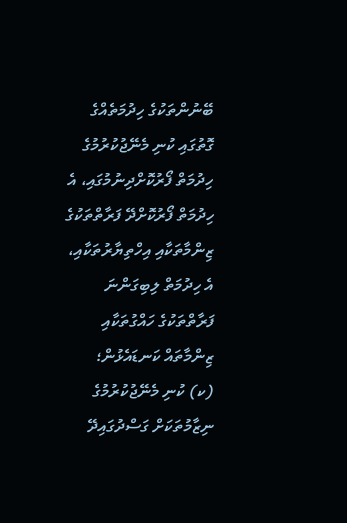ބޭނުންތަކުގެ ހިދުމަތެއްގެ ގޮތުގައި ކުނި މެނޭޖުކުރުމުގެ ހިދުމަތް ފޯރުކޮށްދިނުމުގައި، އެ ހިދުމަތް ފޯރުކޮށްދޭ ފަރާތްތަކުގެ ޒިންމާތަކާއި އިހްތިޔާރުތަކާއި، އެ ހިދުމަތް ލިބިގަންނަ ފަރާތްތަކުގެ ހައްގުތަކާއި ޒިންމާތައް ކަނޑައެޅުން؛
(ކ) ކުނި މެނޭޖުކުރުމުގެ ނިޒާމުތަކަށް ގަސްދުގައިދޭ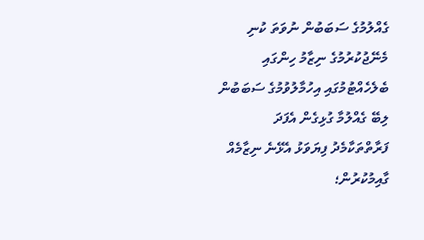ގެއްލުމުގެ ސަބަބުން ނުވަތަ ކުނި މެނޭޖުކުރުމުގެ ނިޒާމު ހިންގައި ބެލެހެއްޓުމުގައި އިހުމާލުވުމުގެ ސަބަބުން ލިބޭ ގެއްލުމާ ގުޅިގެން އެފަދަ ފަރާތްތަކާމެދު ފިޔަވަޅު އެޅޭނެ ނިޒާމެއް ގާއިމުކުރުން؛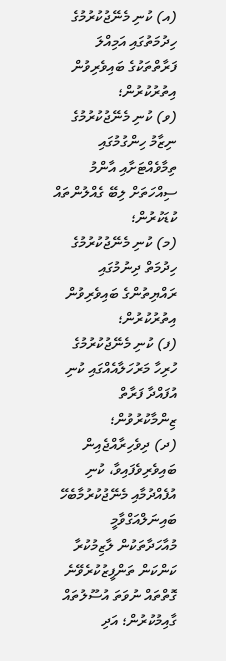(އ) ކުނި މެނޭޖުކުރުމުގެ ހިދުމަތުގައި އަމިއްލަ ފަރާތްތަކުގެ ބައިވެރިވުން އިތުރުކުރުން؛
(ވ) ކުނި މެނޭޖުކުރުމުގެ ނިޒާމު ހިންގުމުގައި ތިމާވެއްޓަށާއި އާންމު ސިއްހަތަށް ލިބޭ ގެއްލުންތައް ކުޑަކުރުން؛
(މ) ކުނި މެނޭޖުކުރުމުގެ ހިދުމަތް ދިނުމުގައި ރައްޔިތުންގެ ބައިވެރިވުން އިތުރުކުރުން؛
(ފ) ކުނި މެނޭޖުކުރުމުގެ ހުރިހާ މަރުހަލާއެއްގައި ކުނި އުފައްދާ ފަރާތް ޒިންމާކުރުވުން؛
(ދ) ދިވެހިރާއްޖެއިން ބައިވެރިވެފައިވާ، ކުނި އުފެއްދުމާއި މެނޭޖުކުރުމާބެހޭ ބައިނަލްއަގްވާމީ މުއާހަދާތަކުން ލާޒިމުކުރާ ކަންކަން ތަންފީޒުކުރެވޭނެ ގޮތްތައް ނުވަތަ އުސޫލުތައް ގާއިމުކުރުން؛ އަދި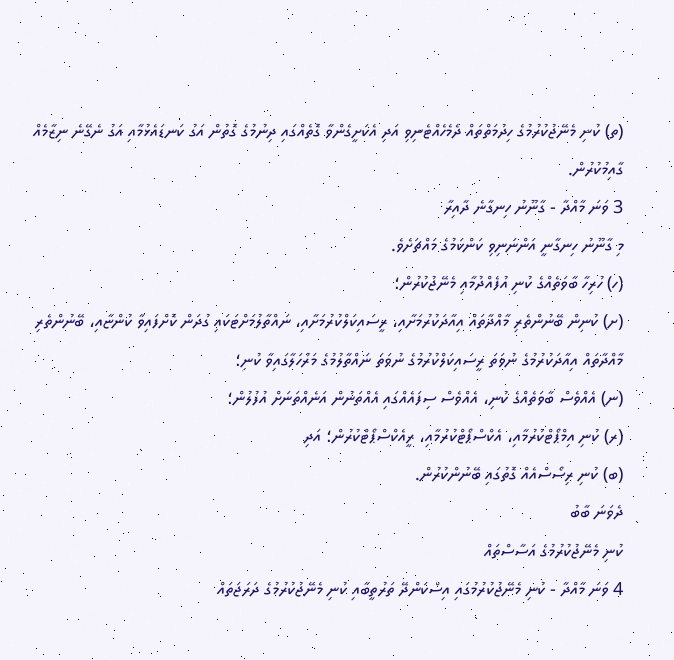(ތ) ކުނި މެނޭޖުކުރުމުގެ ހިދުމަތްތައް ދެމެހެއްޓެނިވި އަދި އެކަށީގެންވާ ގޮތެއްގައި ދިނުމުގެ ގޮތުން އަގު ކަނޑައެޅުމާއި އަގު ނެގޭނެ ނިޒާމެއް ގާއިމުކުރުން.
3 ވަނަ މާއްދާ - ގާނޫނު ހިނގާނެ ދާއިރާ
މި ގާނޫނު ހިނގާނީ އަންނަނިވި ކަންކަމުގެ މައްޗަށެވެ.
(ހ) ހުރިހާ ބާވަތެއްގެ ކުނި އުފެއްދުމާއި މެނޭޖުކުރުން؛
(ށ) ކުނިން ބޭނުންތެރި މާއްދާތައް އިއާދަކުރުމަށާއި، ރީސައިކަލްކުރުމަށާއި، ނައްތާލުމަށްޓަކައި ގުދަން ކޮށްފައިވާ ކުންޏާއި، ބޭނުންތެރި މާއްދާތައް އިއާދަކުރުމުގެ ނުވަތަ ރީސައިކަލްކުރުމުގެ ނުވަތަ ނައްތާލުމުގެ މަރުހަލާގައިވާ ކުނި؛
(ނ) އެއްވެސް ބާވަތެއްގެ ކުނި، އެއްވެސް ސިފައެއްގައި އެއްތަނުން އަނެއްތަނަށް އުފުލުން؛
(ރ) ކުނި އިމްޕޯޓްކުރުމާއި، އެކްސްޕޯޓްކުރުމާއި، ރީއެކްސްޕޯޓްކުރުން؛ އަދި
(ބ) ކުނި ރިސޯސްއެއް ގޮތުގައި ބޭނުންކުރުން.
ދެވަނަ ބާބު
ކުނި މެނޭޖުކުރުމުގެ އަސާސްތައް
4 ވަނަ މާއްދާ - ކުނި މެނޭޖުކުރުމުގައި އިސްކަންދޭ ތަރުތީބާއި ކުނި މެނޭޖުކުރުމުގެ ދަރަޖަތައް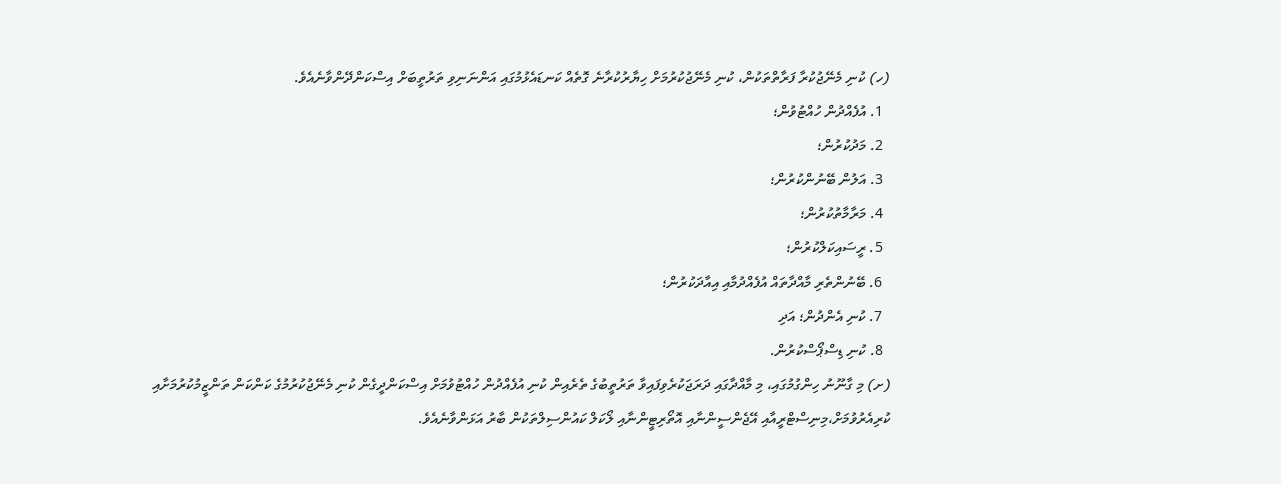(ހ) ކުނި މެނޭޖުކުރާ ފަރާތްތަކުން، ކުނި މެނޭޖުކުރުމަށް ހިޔާރުކުރާނެ ގޮތެއް ކަނޑައެޅުމުގައި އަންނަނިވި ތަރުތީބަށް އިސްކަންދޭންވާނެއެވެ.
  1. އުފެއްދުން ހުއްޓުވުން؛
  2. މަދުކުރުން؛
  3. އަލުން ބޭނުންކުރުން؛
  4. މަރާމާތުކުރުން؛
  5. ރީސައިކަލްކުރުން؛
  6. ބޭނުންތެރި މާއްދާތައް އުފެއްދުމާއި އިއާދަކުރުން؛
  7. ކުނި އެންދުން؛ އަދި
  8. ކުނި ޑިސްޕޯސްކުރުން.
(ށ) މި ގާނޫނު ހިންގުމުގައި، މި މާއްދާގައި ދަރަޖަކުރެވިފައިވާ ތަރުތީބުގެ ތެރެއިން ކުނި އުފެއްދުން ހުއްޓުވުމަށް އިސްކަންދީގެން ކުނި މެނޭޖުކުރުމުގެ ކަންކަން ތަންޒީމުކުރުމަށާއި ކުރިއެރުވުމަށް،މިނިސްޓްރީއާއި އޭޖެންސީންނާއި އޮތޯރިޓީންނާއި ލޯކަލް ކައުންސިލްތަކުން ބާރު އަޅަންވާނެއެވެ.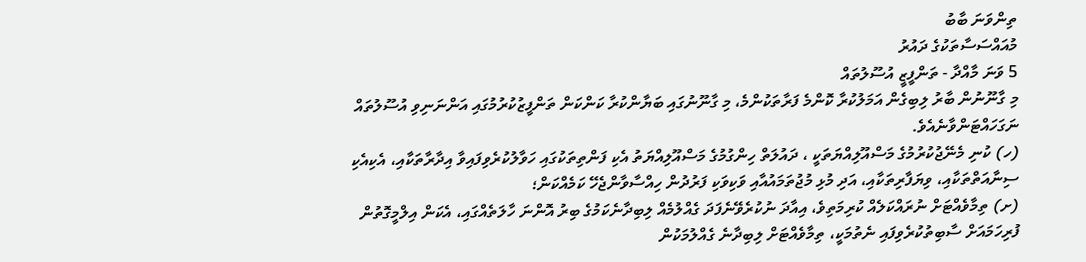ތިންވަނަ ބާބު
މުއައްސަސާތަކުގެ ދައުރު
5 ވަނަ މާއްދާ - ތަންފީޒީ އުސޫލުތައް
މި ގާނޫނުން ބާރު ލިބިގެން އަމަލުކުރާ ކޮންމެ ފަރާތަކުންމެ، މި ގާނޫނުގައި ބަޔާންކުރާ ކަންކަން ތަންފީޒުކުރުމުގައި އަންނަނިވި އުސޫލުތައް ނަގަހައްޓަންވާނެއެވެ.
(ހ) ކުނި މެނޭޖުކުރުމުގެ މަސްއޫލިއްޔަތަކީ ، ދައުލަތް ހިންގުމުގެ މަސްއޫލިއްޔަތު އެކި ފަންތިތަކުގައި ހަވާލުކުރެވިފައިވާ އިދާރާތަކާއި، އެކިއެކި ސިނާއަތްތަކާއި، ވިޔަފާރިތަކާއި، އަދި މުޅި މުޖުތަމައުއާއި ވަކިވަކި ފަރުދުން ހިއްސާވާންޖެހޭ ކަމެއްކަން؛
(ށ) ތިމާވެއްޓަށް ނުރައްކަލެއް ކުރިމަތިވެ، އިއާދަ ނުކުރެވޭނެފަދަ ގެއްލުމެއް ލިބިދާނެކަމުގެ ބިރު އޮންނަ ހާލަތެއްގައި، އެކަން އިލްމީގޮތުން ފުރިހަމައަށް ސާބިތުކުރެވިފައި ނެތުމަކީ، ތިމާވެއްޓަށް ލިބިދާނެ ގެއްލުމަކުން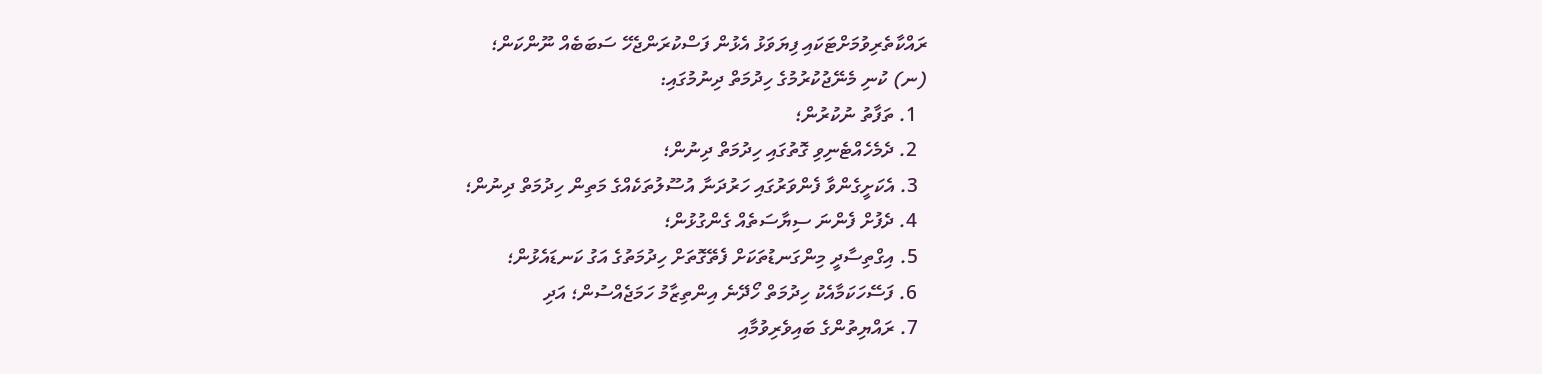ރައްކާތެރިވުމަށްޓަކައި ފިޔަވަޅު އެޅުން ފަސްކުރަންޖެހޭ ސަބަބެއް ނޫންކަން؛
(ނ) ކުނި މެނޭޖުކުރުމުގެ ހިދުމަތް ދިނުމުގައި:
  1. ތަފާތު ނުކުރުން؛
  2. ދެމެހެއްޓެނިވި ގޮތުގައި ހިދުމަތް ދިނުން؛
  3. އެކަށީގެންވާ ފެންވަރުގައި ހަރުދަނާ އުސޫލުތަކެއްގެ މަތިން ހިދުމަތް ދިނުން؛
  4. ދެފުށް ފެންނަ ސިޔާސަތެއް ގެންގުޅުން؛
  5. އިގްތިސާދީ މިންގަނޑުތަކަށް ފެތޭގޮތަށް ހިދުމަތުގެ އަގު ކަނޑައެޅުން؛
  6. ފަސޭހަކަމާއެކު ހިދުމަތް ހޯދޭނެ އިންތިޒާމު ހަމަޖެއްސުން؛ އަދި
  7. ރައްޔިތުންގެ ބައިވެރިވުމާއި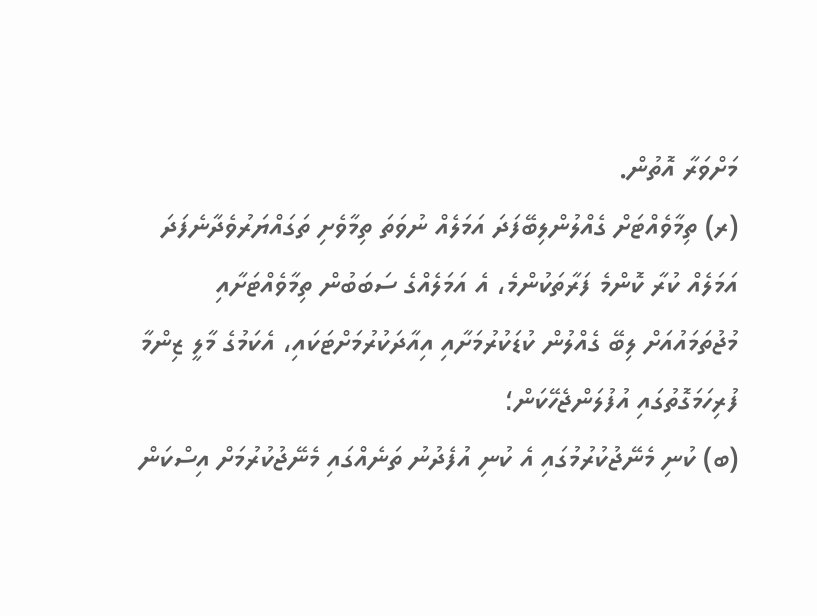މަށްވަރާ އޮތުން.
(ރ) ތިމާވެއްޓަށް ގެއްލުންލިބޭފަދަ އަމަލެއް ނުވަތަ ތިމާވެށި ތަގައްޔަރުވެދާނެފަދަ އަމަލެއް ކުރާ ކޮންމެ ފަރާތަކުންމެ، އެ އަމަލެއްގެ ސަބަބުން ތިމާވެއްޓަށާއި މުޖުތަމައުއަށް ލިބޭ ގެއްލުން ކުޑަކުރުމަށާއި އިއާދަކުރުމަށްޓަކައި، އެކަމުގެ މާލީ ޒިންމާ ފުރިހަމަގޮތުގައި އުފުލަންޖެހޭކަން؛
(ބ) ކުނި މެނޭޖުކުރުމުގައި އެ ކުނި އުފެދުނު ތަނެއްގައި މެނޭޖުކުރުމަށް އިސްކަން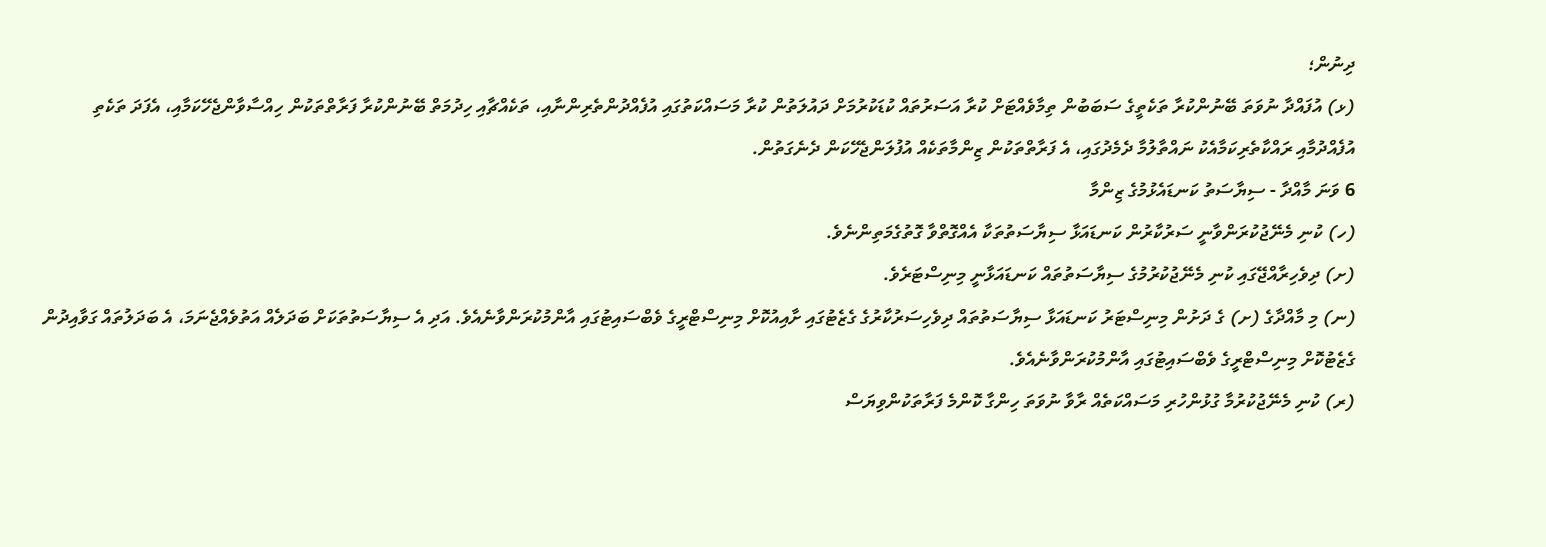ދިނުން؛
(ޅ) އުފައްދާ ނުވަތަ ބޭނުންކުރާ ތަކެތީގެ ސަބަބުން ތިމާވެއްޓަށް ކުރާ އަސަރުތައް ކުޑަކުރުމަށް ދައުލަތުން ކުރާ މަސައްކަތުގައި އުފެއްދުންތެރިންނާއި، ތަކެއްޗާއި ހިދުމަތް ބޭނުންކުރާ ފަރާތްތަކުން ހިއްސާވާންޖެހޭކަމާއި، އެފަދަ ތަކެތި އުފެއްދުމާއި ރައްކާތެރިކަމާއެކު ނައްތާލުމާ ދެމެދުގައި، އެ ފަރާތްތަކުން ޒިންމާތަކެއް އުފުލަންޖެހޭކަން ދެނެގަތުން.
6 ވަނަ މާއްދާ - ސިޔާސަތު ކަނޑައެޅުމުގެ ޒިންމާ
(ހ) ކުނި މެނޭޖުކުރަންވާނީ ސަރުކާރުން ކަނޑައަޅާ ސިޔާސަތުތަކާ އެއްގޮތްވާ ގޮތުގެމަތިންނެވެ.
(ށ) ދިވެހިރާއްޖޭގައި ކުނި މެނޭޖުކުރުމުގެ ސިޔާސަތުތައް ކަނޑައަޅާނީ މިނިސްޓަރެވެ.
(ނ) މި މާއްދާގެ (ށ) ގެ ދަށުން މިނިސްޓަރު ކަނޑައަޅާ ސިޔާސަތުތައް ދިވެހިސަރުކާރުގެ ގެޒެޓުގައި ށާއިއުކޮށް މިނިސްޓްރީގެ ވެބްސައިޓުގައި އާންމުކުރަންވާނެއެވެ. އަދި އެ ސިޔާސަތުތަކަށް ބަދަލެއް އަތުވެއްޖެނަމަ، އެ ބަދަލުތައް ގަވާއިދުން ގެޒެޓުކޮށް މިނިސްޓްރީގެ ވެބްސައިޓުގައި އާންމުކުރަންވާނެއެވެ.
(ރ) ކުނި މެނޭޖުކުރުމާ ގުޅުންހުރި މަސައްކަތެއް ރާވާ ނުވަތަ ހިންގާ ކޮންމެ ފަރާތަކުންވިޔަސް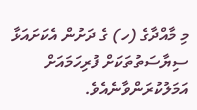މި މާއްދާގެ (ހ) ގެ ދަށުން އެކަށައަޅާ ސިޔާސަތުތަކަށް ފުރިހަމައަށް އަމަލުކުރަންވާނެއެވެ.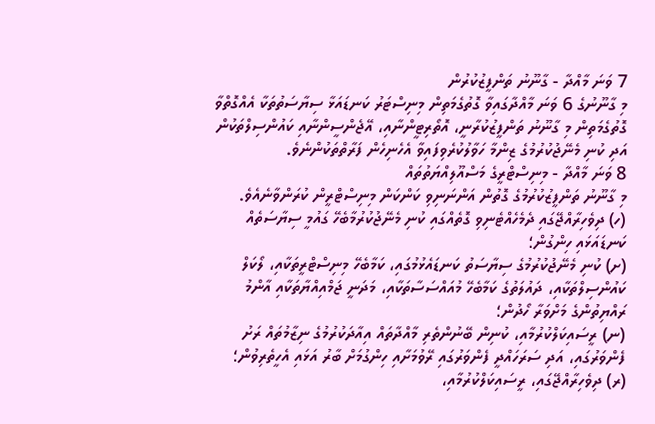7 ވަނަ މާއްދާ - ގާނޫނު ތަންފީޒުކުރުން
މި ގާނޫނުގެ 6 ވަނަ މާއްދާގައިވާ ގޮތުގެމަތިން މިނިސްޓަރު ކަނޑައަޅާ ސިޔާސަތުތަކާ އެއްގޮތްވާ ގޮތުގެމަތިން މި ގާނޫނު ތަންފީޒުކުރާނީ، އޮތޯރިޓީންނާއި، އޭޖެންސީންނާއި ކައުންސިލްތަކުން އަދި ކުނި މެނޭޖުކުރުމުގެ ޒިންމާ ހަވާލުކުރެވިފައިވާ އެހެނިހެން ފަރާތްތަކުންނެވެ.
8 ވަނަ މާއްދާ - މިނިސްޓްރީގެ މަސްއޫލިއްޔަތުތައް
މި ގާނޫނު ތަންފީޒުކުރުމުގެ ގޮތުން އަންނަނިވި ކަންކަން މިނިސްޓްރީން ކުރަންވާނެއެވެ.
(ހ) ދިވެހިރާއްޖޭގައި ދެމެހެއްޓެނިވި ގޮތެއްގައި ކުނި މެނޭޖުކުރުމާބެހޭ ގައުމީ ސިޔާސަތެއް ކަނޑައަޅައި ހިންގުން؛
(ށ) ކުނި މެނޭޖުކުރުމުގެ ސިޔާސަތު ކަނޑައެޅުމުގައި، ކަމާބެހޭ މިނިސްޓްރީތަކާއި، ލޯކަލް ކައުންސިލްތަކާއި، ދައުލަތުގެ ކަމާބެހޭ މުއައްސަސާތަކާއި، މަދަނީ ޖަމްއިއްޔާތަކާއި އާންމު ރައްޔިތުންގެ މަށްވަރާ ހޯދުން؛
(ނ) ރީސައިކަލްކުރުމާއި، ކުނިން ބޭނުންތެރި މާއްދާތައް އިއާދަކުރުމުގެ ނިޒާމުތައް ރަށު ފެންވަރުގައި، އަދި ސަރަހައްދީ ފެންވަރުގައި ރޭވުމަށާއި ހިންގުމަށް ބާރު އަޅައި އެހީތެރިވުން؛
(ރ) ދިވެހިރާއްޖޭގައި، ރީސައިކަލްކުރުމާއި،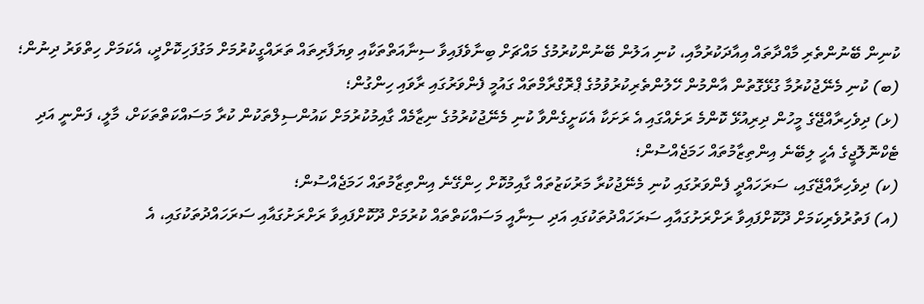ކުނިން ބޭނުންތެރި މާއްދާތައް އިއާދަކުރުމާއި، ކުނި އަލުން ބޭނުންކުރުމުގެ މައްޗަށް ބިނާވެފައިވާ ސިނާއަތްތަކާއި ވިޔަފާރިތައް ތަރައްގީކުރުމަށް މަގުފަހިކޮށްދީ، އެކަމަށް ހިތްވަރު ދިނުން؛
(ބ) ކުނި މެނޭޖުކުރުމާ ގުޅޭގޮތުން އާންމުން ހޭލުންތެރިކުރުވުމުގެ ޕްރޮގްރާމްތައް ގައުމީ ފެންވަރުގައި ރާވައި ހިންގުން؛
(ޅ) ދިވެހިރާއްޖޭގެ މީހުން ދިރިއުޅޭ ކޮންމެ ރަށެއްގައި އެ ރަށަކާ އެކަށީގެންވާ ކުނި މެނޭޖުކުރުމުގެ ނިޒާމެއް ގާއިމުކުރުމަށް ކައުންސިލްތަކުން ކުރާ މަސައްކަތްތަކަށް، މާލީ، ފަންނީ އަދި ޓެކްނޮލޮޖީގެ އެހީ ލިބޭނެ އިންތިޒާމުތައް ހަމަޖެއްސުން؛
(ކ) ދިވެހިރާއްޖޭގައި، ސަރަހައްދީ ފެންވަރުގައި ކުނި މެނޭޖުކުރާ މަރުކަޒުތައް ގާއިމުކޮށް ހިންގޭނެ އިންތިޒާމުތައް ހަމަޖެއްސުން؛
(އ) ފަތުރުވެރިކަމަށް ދޫކޮށްފައިވާ ރަށްރަށުގައާއި ސަރަހައްދުތަކުގައި އަދި ސިނާއީ މަސައްކަތްތައް ކުރުމަށް ދޫކޮށްފައިވާ ރަށްރަށުގައާއި ސަރަހައްދުތަކުގައި، އެ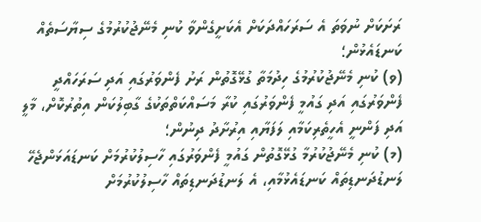ރަށަކަށް ނުވަތަ އެ ސަރަހައްދަކަށް އެކަށީގެންވާ ކުނި މެނޭޖުކުރުމުގެ ސިޔާސަތެއް ކަނޑައެޅުން؛
(ވ) ކުނި މެނޭޖުކުރުމުގެ ހިދުމަތާ ގުޅޭގޮތުން ރަށު ފެންވަރުގައި އަދި ސަރަހައްދީ ފެންވަރުގައި އަދި ގައުމީ ފެންވަރުގައި ކުރާ މަސައްކަތްތަކުގެ ގާބިލުކަން އިތުރުކޮށް، މާލީ އަދި ފަންނީ އެހީތެރިކަމާއި ލަފަޔާއި އިރުށާދު ދިނުން؛
(މ) ކުނި މެނޭޖުކުރުމާ ގުޅޭގޮތުން ގައުމީ ފެންވަރުގައި ހާސިލުކުރުމަށް ކަނޑައަޅަންޖެހޭ ލަނޑުދަނޑިތައް ކަނޑައެޅުމާއި، އެ ލަނޑުދަނޑިތައް ހާސިލުކުރުމަށް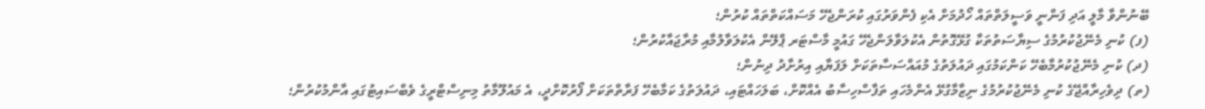ބޭނުންވާ މާލީ އަދި ފަންނީ ވަސީލަތްތައް ހޯދުމަށް އެކި ފެންވަރުގައި ކުރަންޖެހޭ މަސައްކަތްތައް ކުރުން؛
(ފ) ކުނި މެނޭޖުކުރުމުގެ ސިޔާސަތުތަކާ ގުޅޭގޮތުން އެކުލަވާލަންޖެހޭ ގައުމީ މާސްޓަރ ޕްލޭން އެކުލަވާލުމާއި މުރާޖައާކުރުން؛
(ދ) ކުނި މެނޭޖުކުރުމާބެހޭ ކަންކަމުގައި ދައުލަތުގެ މުއައްސަސާތަކަށް ލަފަޔާއި އިރުށާދު ދިނުން؛
(ތ) ދިވެހިރާއްޖޭގެ ކުނި މެނޭޖުކުރުމުގެ ނިޒާމާގުޅޭ އެންމެހައި ތަފާސްހިސާބު އެއްކޮށް، ބަލަހައްޓައި، ދައުލަތުގެ ކަމާބެހޭ ފަރާތްތަކަށް ފޯރުކޮށްދީ، އެ މައުލޫމާތު މިނިސްޓްރީގެ ވެބްސައިޓުގައި އާންމުކުރުން؛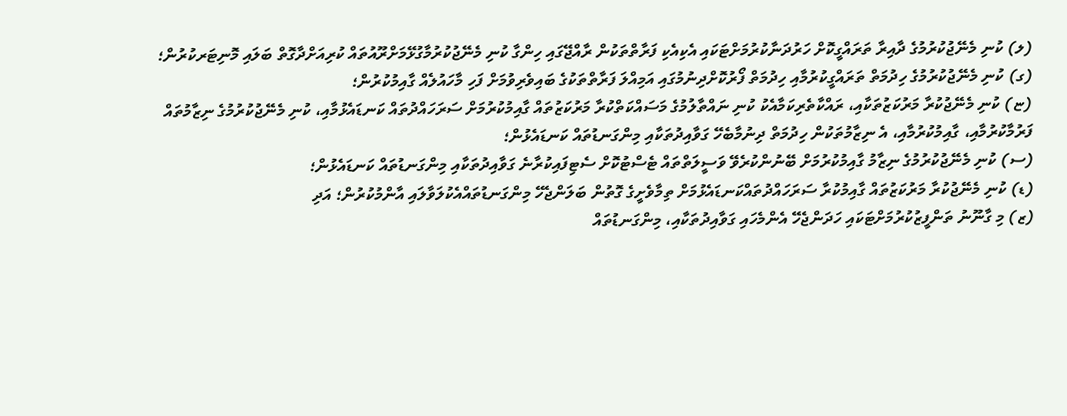(ލ) ކުނި މެނޭޖުކުރުމުގެ ދާއިރާ ތަރައްގީކޮށް ހަރުދަނާކުރުމަށްޓަކައި އެކިއެކި ފަރާތްތަކުން ރާއްޖޭގައި ހިންގާ ކުނި މެނޭޖުކުރުމާގުޅޭމަށްރޫއުތައް ކުރިއަށްދާގޮތް ބަލައި މޮނިޓަރކުރުން؛
(ގ) ކުނި މެނޭޖުކުރުމުގެ ހިދުމަތް ތަރައްގީކުރުމާއި ހިދުމަތް ފޯރުކޮށްދިނުމުގައި އަމިއްލަ ފަރާތްތަކުގެ ބައިވެރިވުމަށް ފަހި މާހައުލެއް ގާއިމުކުރުން؛
(ޏ) ކުނި މެނޭޖުކުރާ މަރުކަޒުތަކާއި، ރައްކާތެރިކަމާއެކު ކުނި ނައްތާލުމުގެ މަސައްކަތްކުރާ މަރުކަޒުތައް ގާއިމުކުރުމަށް ސަރަހައްދުތައް ކަނޑައެޅުމާއި، ކުނި މެނޭޖުކުރުމުގެ ނިޒާމުތައް ފަރުމާކުރުމާއި، ގާއިމުކުރުމާއި، އެ ނިޒާމުތަކުން ހިދުމަތް ދިނުމާބެހޭ ގަވާއިދުތަކާއި މިންގަނޑުތައް ކަނޑައެޅުން؛
(ސ) ކުނި މެނޭޖުކުރުމުގެ ނިޒާމު ގާއިމުކުރުމަށް ބޭނުންކުރެވޭ ވަސީލަތްތައް ޓެސްޓުކޮށް ސެޓިފައިކުރާނެ ގަވާއިދުތަކާއި މިންގަނޑުތައް ކަނޑައެޅުން؛
(ޑ) ކުނި މެނޭޖުކުރާ މަރުކަޒުތައް ގާއިމުކުރާ ސަރަހައްދުތައްކަނޑައެޅުމަށް ތިމާވެށީގެ ގޮތުން ބަލަންޖެހޭ މިންގަނޑުތައްއެކުލަވާލައި އާންމުކުރުން؛ އަދި
(ޒ) މި ގާނޫނު ތަންފީޒުކުރުމަށްޓަކައި ހަދަންޖެހޭ އެންމެހައި ގަވާއިދުތަކާއި، މިންގަނޑުތައް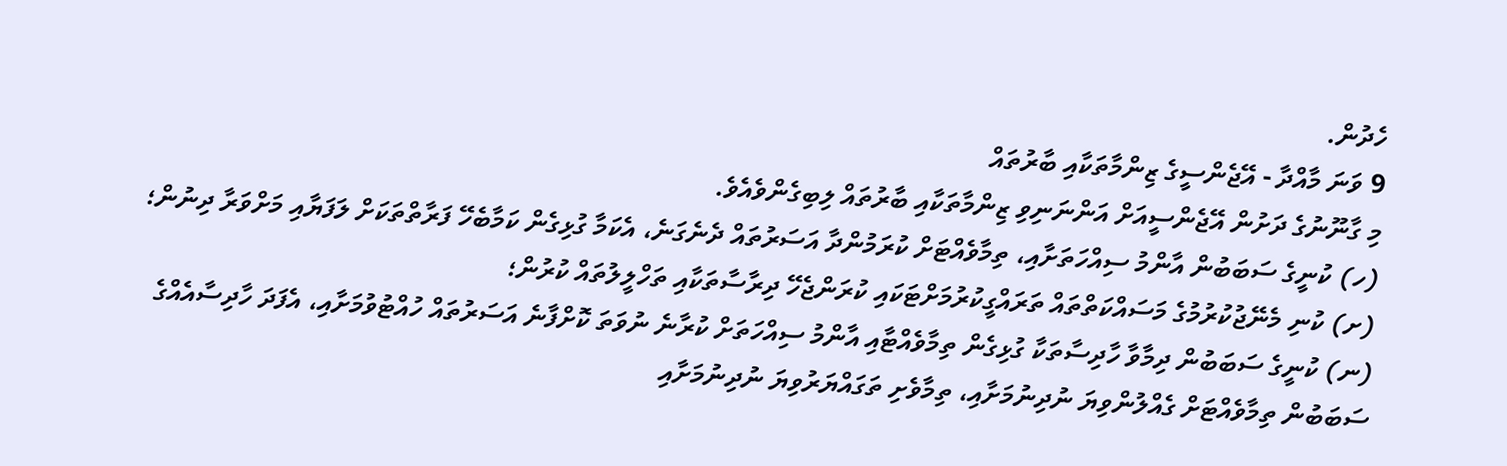ހެދުން.
9 ވަނަ މާއްދާ - އޭޖެންސީގެ ޒިންމާތަކާއި ބާރުތައް
މި ގާނޫނުގެ ދަށުން އޭޖެންސީއަށް އަންނަނިވި ޒިންމާތަކާއި ބާރުތައް ލިބިގެންވެއެވެ.
(ހ) ކުނީގެ ސަބަބުން އާންމު ސިއްހަތަށާއި، ތިމާވެއްޓަށް ކުރަމުންދާ އަސަރުތައް ދެނެގަނެ، އެކަމާ ގުޅިގެން ކަމާބެހޭ ފަރާތްތަކަށް ލަފަޔާއި މަށްވަރާ ދިނުން؛
(ށ) ކުނި މެނޭޖުކުރުމުގެ މަސައްކަތްތައް ތަރައްގީކުރުމަށްޓަކައި ކުރަންޖެހޭ ދިރާސާތަކާއި ތަހްލީލުތައް ކުރުން؛
(ނ) ކުނީގެ ސަބަބުން ދިމާވާ ހާދިސާތަކާ ގުޅިގެން ތިމާވެއްޓާއި އާންމު ސިއްހަތަށް ކުރާނެ ނުވަތަ ކޮށްފާނެ އަސަރުތައް ހުއްޓުވުމަށާއި، އެފަދަ ހާދިސާއެއްގެ ސަބަބުން ތިމާވެއްޓަށް ގެއްލުންވިޔަ ނުދިނުމަށާއި، ތިމާވެށި ތަގައްޔަރުވިޔަ ނުދިނުމަށާއި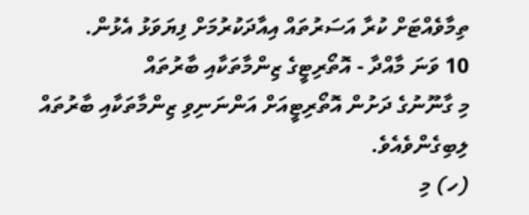ތިމާވެއްޓަށް ކުރާ އަސަރުތައް އިއާދަކުރުމަށް ފިޔަވަޅު އެޅުން.
10 ވަނަ މާއްދާ - އޮތޯރިޓީގެ ޒިންމާތަކާއި ބާރުތައް
މި ގާނޫނުގެ ދަށުން އޮތޯރިޓީއަށް އަންނަނިވި ޒިންމާތަކާއި ބާރުތައް ލިބިގެންވެއެވެ.
(ހ) މި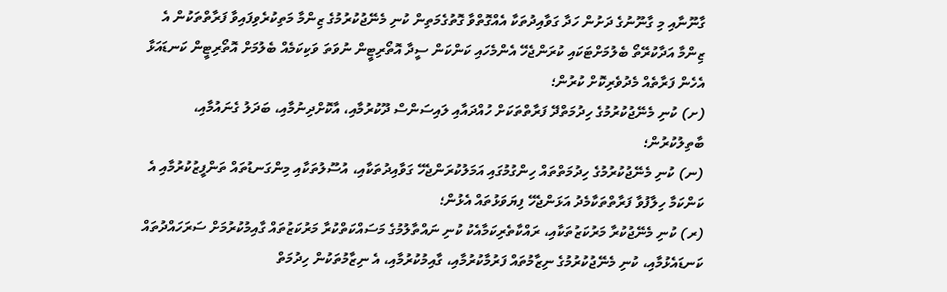ގާނޫނާއި މި ގާނޫނުގެ ދަށުން ހަދާ ގަވާއިދުތަކާ އެއްގޮތްވާ ގޮތުގެމަތިން ކުނި މެނޭޖުކުރުމުގެ ޒިންމާ މަތިކުރެވިފައިވާ ފަރާތްތަކުން އެ ޒިންމާ އަދާކުރޭތޯ ބެލުމަށްޓަކައި ކުރަންޖެހޭ އެންމެހައި ކަންކަން ސީދާ އޮތޯރިޓީން ނުވަތަ ވަކިކަމެއް ބެލުމަށް އޮތޯރިޓީން ކަނޑައަޅާ އެހެން ފަރާތެއް މެދުވެރިކޮށް ކުރުން؛
(ށ) ކުނި މެނޭޖުކުރުމުގެ ހިދުމަތްދޭ ފަރާތްތަކަށް ހުއްދައާއި ލައިސަންސް ދޫކުރުމާއި، އާކޮށްދިނުމާއި، ބަދަލު ގެނައުމާއި، ބާތިލުކުރުން؛
(ނ) ކުނި މެނޭޖުކުރުމުގެ ހިދުމަތްތައް ހިންގުމުގައި އަމަލުކުރަންޖެހޭ ގަވާއިދުތަކާއި، އުސޫލުތަކާއި މިންގަނޑުތައް ތަންފީޒުކުރުމާއި އެ ކަންކަމާ ހިލާފުވާ ފަރާތްތަކާމެދު އަޅަންޖެހޭ ފިޔަވަޅުތައް އެޅުން؛
(ރ) ކުނި މެނޭޖުކުރާ މަރުކަޒުތަކާއި، ރައްކާތެރިކަމާއެކު ކުނި ނައްތާލުމުގެ މަސައްކަތްކުރާ މަރުކަޒުތައް ގާއިމުކުރުމަށް ސަރަހައްދުތައް ކަނޑައެޅުމާއި، ކުނި މެނޭޖުކުރުމުގެ ނިޒާމުތައް ފަރުމާކުރުމާއި، ގާއިމުކުރުމާއި، އެ ނިޒާމުތަކުން ހިދުމަތް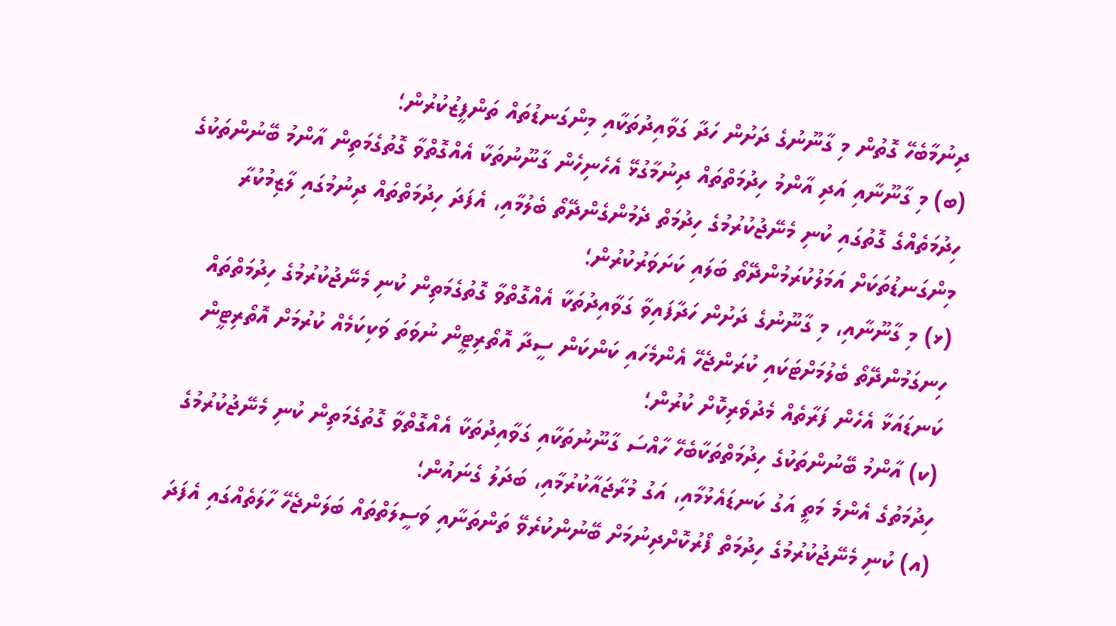ދިނުމާބެހޭ ގޮތުން މި ގާނޫނުގެ ދަށުން ހަދާ ގަވާއިދުތަކާއި މިންގަނޑުތައް ތަންފީޒުކުރުން؛
(ބ) މި ގާނޫނާއި އަދި އާންމު ހިދުމަތްތައް ދިނުމާގުޅޭ އެހެނިހެން ގާނޫނުތަކާ އެއްގޮތްވާ ގޮތުގެމަތިން އާންމު ބޭނުންތަކުގެ ހިދުމަތެއްގެ ގޮތުގައި ކުނި މެނޭޖުކުރުމުގެ ހިދުމަތް ދެމުންގެންދޭތޯ ބެލުމާއި، އެފަދަ ހިދުމަތްތައް ދިނުމުގައި ލާޒިމުކުރާ މިންގަނޑުތަކަށް އަމަލުކުރަމުންދޭތޯ ބަލައި ކަށަވަރުކުރުން؛
(ޅ) މި ގާނޫނާއި، މި ގާނޫނުގެ ދަށުން ހަދާފައިވާ ގަވާއިދުތަކާ އެއްގޮތްވާ ގޮތުގެމަތިން ކުނި މެނޭޖުކުރުމުގެ ހިދުމަތްތައް ހިނގަމުންދޭތޯ ބެލުމަށްޓަކައި ކުރަންޖެހޭ އެންމެހައި ކަންކަން ސީދާ އޮތޯރިޓީން ނުވަތަ ވަކިކަމެއް ކުރުމަށް އޮތޯރިޓީން ކަނޑައަޅާ އެހެން ފަރާތެއް މެދުވެރިކޮށް ކުރުން؛
(ކ) އާންމު ބޭނުންތަކުގެ ހިދުމަތްތަކާބެހޭ ހާއްސަ ގާނޫނުތަކާއި ގަވާއިދުތަކާ އެއްގޮތްވާ ގޮތުގެމަތިން ކުނި މެނޭޖުކުރުމުގެ ހިދުމަތުގެ އެންމެ މަތީ އަގު ކަނޑައެޅުމާއި، އަގު މުރާޖައާކުރުމާއި، ބަދަލު ގެނައުން؛
(އ) ކުނި މެނޭޖުކުރުމުގެ ހިދުމަތް ފޯރުކޮށްދިނުމަށް ބޭނުންކުރެވޭ ތަންތަނާއި ވަސީލަތްތައް ބަލަންޖެހޭ ހާލަތެއްގައި އެފަދަ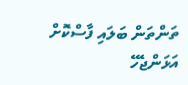ތަންތަން ބަލައި ފާސްކޮށް އަޅަންޖެހޭ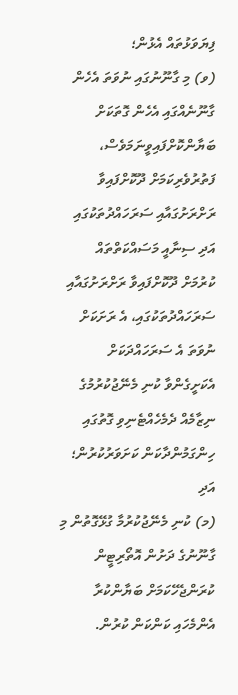ފިޔަވަޅުތައް އެޅުން؛
(ވ) މި ގާނޫނުގައި ނުވަތަ އެހެން ގާނޫނެއްގައި އެހެން ގޮތަކަށް ބަޔާންކޮށްފައިވީނަމަވެސް، ފަތުރުވެރިކަމަށް ދޫކޮށްފައިވާ ރަށްރަށުގައާއި ސަރަހައްދުތަކުގައި އަދި ސިނާއީ މަސައްކަތްތައް ކުރުމަށް ދޫކޮށްފައިވާ ރަށްރަށުގައާއި ސަރަހައްދުތަކުގައި، އެ ރަށަކަށް ނުވަތަ އެ ސަރަހައްދަކަށް އެކަށީގެންވާ ކުނި މެނޭޖުކުރުމުގެ ނިޒާމެއް ދެމެހެއްޓެނިވި ގޮތުގައި ހިންގަމުންދާކަން ކަށަވަރުކުރުން؛ އަދި
(މ) ކުނި މެނޭޖުކުރުމާ ގުޅޭގޮތުން މި ގާނޫނުގެ ދަށުން އޮތޯރިޓީން ކުރަންޖެހޭކަމަށް ބަޔާންކުރާ އެންމެހައި ކަންކަން ކުރުން.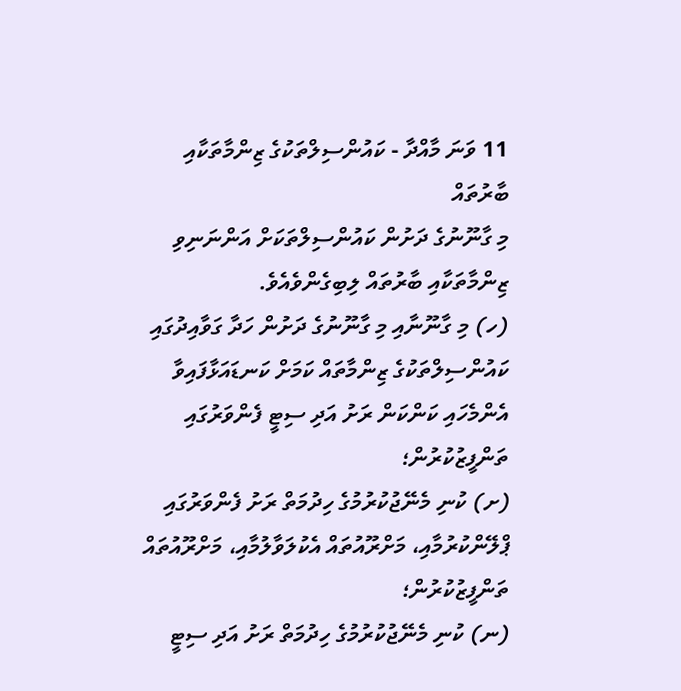11 ވަނަ މާއްދާ - ކައުންސިލްތަކުގެ ޒިންމާތަކާއި ބާރުތައް
މި ގާނޫނުގެ ދަށުން ކައުންސިލްތަކަށް އަންނަނިވި ޒިންމާތަކާއި ބާރުތައް ލިބިގެންވެއެވެ.
(ހ) މި ގާނޫނާއި މި ގާނޫނުގެ ދަށުން ހަދާ ގަވާއިދުގައި ކައުންސިލްތަކުގެ ޒިންމާތައް ކަމަށް ކަނޑައަޅާފައިވާ އެންމެހައި ކަންކަން ރަށު އަދި ސިޓީ ފެންވަރުގައި ތަންފީޒުކުރުން؛
(ށ) ކުނި މެނޭޖުކުރުމުގެ ހިދުމަތް ރަށު ފެންވަރުގައި ޕްލޭންކުރުމާއި، މަށްރޫއުތައް އެކުލަވާލުމާއި، މަށްރޫއުތައް ތަންފީޒުކުރުން؛
(ނ) ކުނި މެނޭޖުކުރުމުގެ ހިދުމަތް ރަށު އަދި ސިޓީ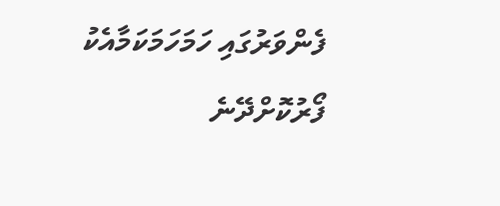ފެންވަރުގައި ހަމަހަމަކަމާއެކު ފޯރުކޮށްދޭނެ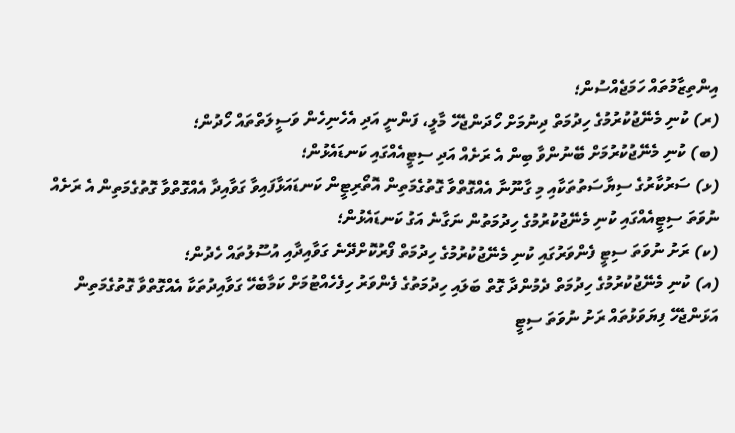އިންތިޒާމުތައް ހަމަޖެއްސުން؛
(ރ) ކުނި މެނޭޖުކުރުމުގެ ހިދުމަތް ދިނުމަށް ހޯދަންޖެހޭ މާލީ، ފަންނީ އަދި އެހެނިހެން ވަސީލަތްތައް ހޯދުން؛
(ބ) ކުނި މެނޭޖުކުރުމަށް ބޭނުންވާ ބިން އެ ރަށެއް އަދި ސިޓީއެއްގައި ކަނޑައެޅުން؛
(ޅ) ސަރުކާރުގެ ސިޔާސަތުތަކާއި މި ގާނޫނާ އެއްގޮތްވާ ގޮތުގެމަތިން އޮތޯރިޓީން ކަނޑައަޅާފައިވާ ގަވާއިދާ އެއްގޮތްވާ ގޮތުގެމަތިން އެ ރަށެއް ނުވަތަ ސިޓީއެއްގައި ކުނި މެނޭޖުކުރުމުގެ ހިދުމަތުން ނަގާނެ އަގު ކަނޑައެޅުން؛
(ކ) ރަށު ނުވަތަ ސިޓީ ފެންވަރުގައި ކުނި މެނޭޖުކުރުމުގެ ހިދުމަތް ފޯރުކޮށްދޭނެ ގަވާއިދާއި އުސޫލުތައް ހެދުން؛
(އ) ކުނި މެނޭޖުކުރުމުގެ ހިދުމަތް ދެމުންދާ ގޮތް ބަލައި ހިދުމަތުގެ ފެންވަރު ހިފެހެއްޓުމަށް ކަމާބެހޭ ގަވާއިދުތަކާ އެއްގޮތްވާ ގޮތުގެމަތިން އަޅަންޖެހޭ ފިޔަވަޅުތައް ރަށު ނުވަތަ ސިޓީ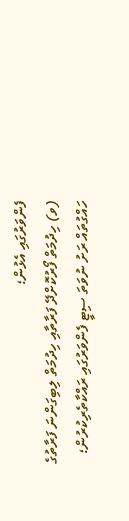ފެންވަރުގައި އެޅުން؛
(ވ) ހިދުމަތް ފޯރުކޮށްދޭ ފަރާތާއި ހިދުމަތް ލިބިގަންނަ ފަރާތުގެ ހައްގުތައް ރަށު ނުވަތަ ސިޓީ ފެންވަރުގައި ރައްކާތެރިކުރުން؛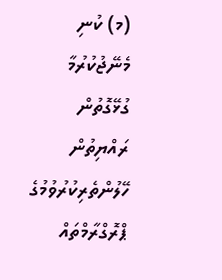(މ) ކުނި މެނޭޖުކުރުމާ ގުޅޭގޮތުން ރައްޔިތުން ހޭލުންތެރިކުރުވުމުގެ ޕްރޮގްރާމްތައް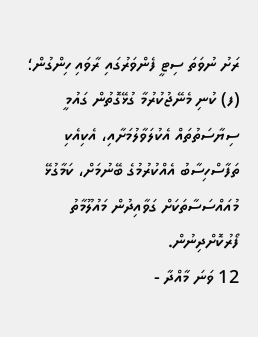ރަށު ނުވަތަ ސިޓީ ފެންވަރުގައި ރާވައި ހިންގުން؛
(ފ) ކުނި މެނޭޖުކުރުމާ ގުޅޭގޮތުން ގައުމީ ސިޔާސަތުތައް އެކުލަވާލުމަށާއި، އެކިއެކި ތަފާސްހިސާބު އެއްކުރުމުގެ ބޭނުމަށް، ކަމާގުޅޭ މުއައްސަސާތަކަށް ގަވާއިދުން މައުލޫމާތު ފޯރުކޮށްދިނުން.
12 ވަނަ މާއްދާ -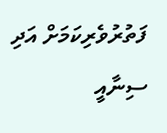ފަތުރުވެރިކަމަށް އަދި ސިނާއީ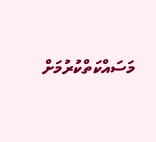މަސައްކަތްކުރުމަށް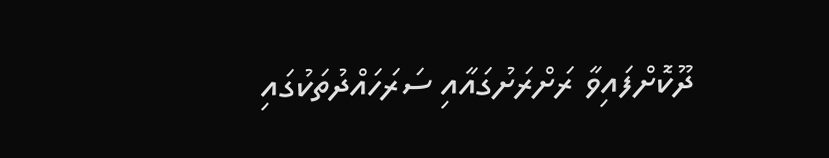ދޫކޮށްފައިވާ ރަށްރަށުގައާއި ސަރަހައްދުތަކުގައި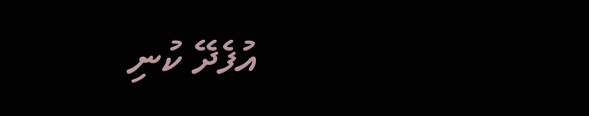އުފެދޭ ކުނި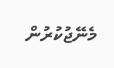މެނޭޖުކުރުން